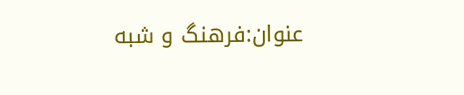عنوان:فرهنگ‌ و شبه‌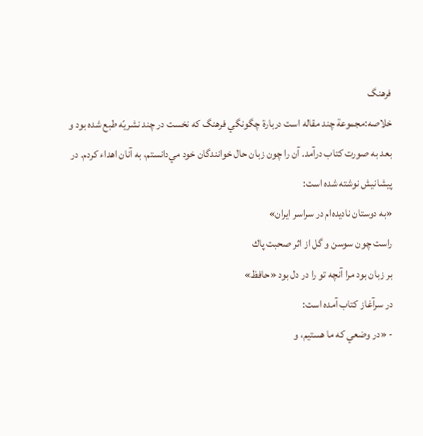فرهنگ‌
خلاصه:مجموعة‌ چند مقاله‌ است‌ دربارة‌ چگونگي‌ فرهنگ‌ كه‌ نخست‌ در چند نشريّه‌ طبع‌ شده‌ بود و بعد به‌ صورت‌ كتاب‌ درآمد. آن‌ را چون‌ زبان‌ حال‌ خوانندگان‌ خود مي‌دانستم‌، به‌ آنان‌ اهداء كردم‌. در پيشانيش‌ نوشته‌ شده‌ است‌:
«به‌ دوستان‌ ناديده‌ام‌ در سراسر ايران‌»
راست‌ چون‌ سوسن‌ و گل‌ از اثر صحبت‌ پاك‌
بر زبان‌ بود مرا آنچه‌ تو را در دل‌ بود «حافظ‌»
در سرآغاز كتاب‌ آمده‌ است‌:
- «در وضعي‌ كه‌ ما هستيم‌، و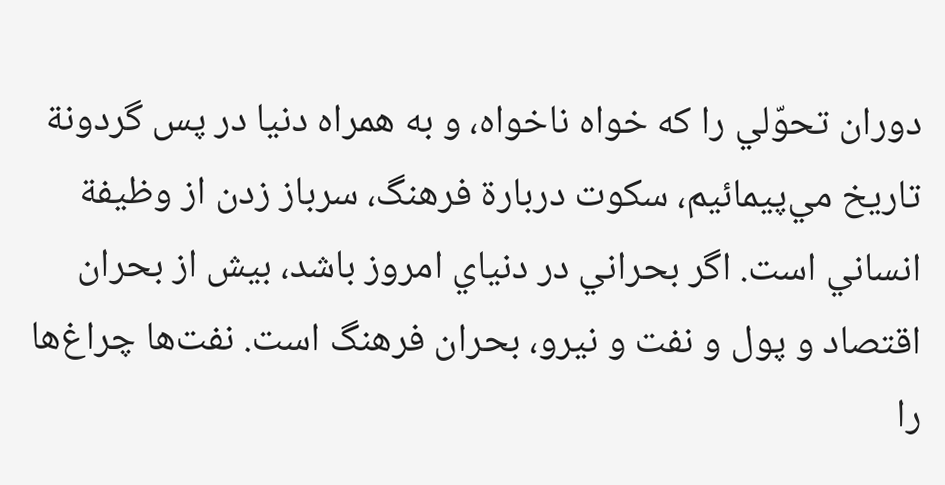دوران‌ تحوّلي‌ را كه‌ خواه‌ ناخواه‌، و به‌ همراه‌ دنيا در پس‌ گردونة‌ تاريخ‌ مي‌پيمائيم‌، سكوت‌ دربارة‌ فرهنگ‌، سرباز زدن‌ از وظيفة‌ انساني‌ است‌. اگر بحراني‌ در دنياي‌ امروز باشد، بيش‌ از بحران‌ اقتصاد و پول‌ و نفت‌ و نيرو، بحران‌ فرهنگ‌ است‌. نفت‌ها چراغ‌ها را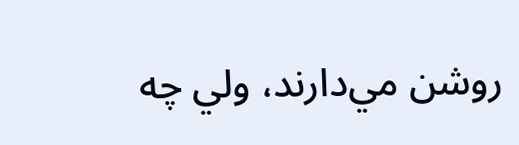روشن‌ مي‌دارند، ولي‌ چه‌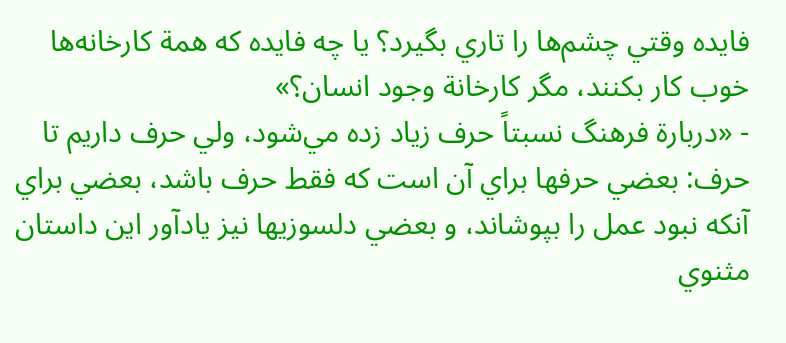فايده‌ وقتي‌ چشم‌ها را تاري‌ بگيرد؟ يا چه‌ فايده‌ كه‌ همة‌ كارخانه‌ها خوب‌ كار بكنند، مگر كارخانة‌ وجود انسان‌؟»
- «دربارة‌ فرهنگ‌ نسبتاً حرف‌ زياد زده‌ مي‌شود، ولي‌ حرف‌ داريم‌ تا حرف‌: بعضي‌ حرفها براي‌ آن‌ است‌ كه‌ فقط‌ حرف‌ باشد، بعضي‌ براي‌ آنكه‌ نبود عمل‌ را بپوشاند، و بعضي‌ دلسوزيها نيز يادآور اين‌ داستان‌ مثنوي‌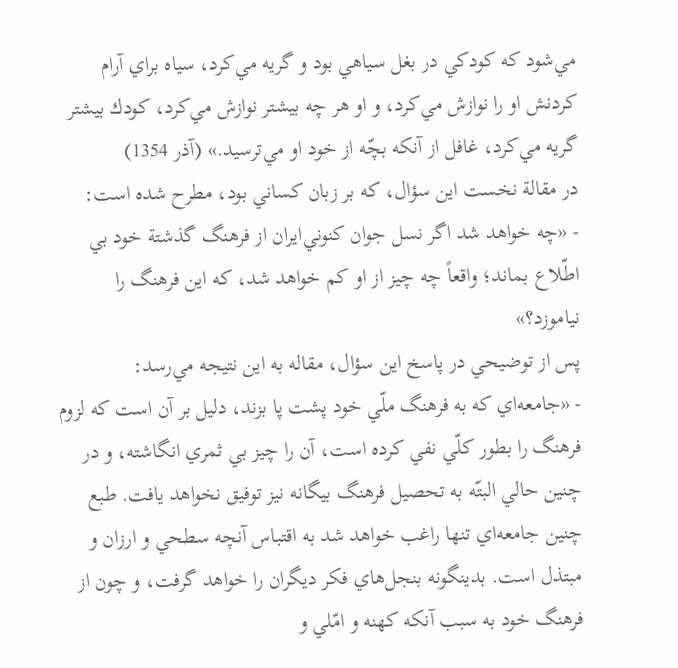مي‌شود كه‌ كودكي‌ در بغل‌ سياهي‌ بود و گريه‌ مي‌كرد، سياه‌ براي‌ آرام‌ كردنش‌ او را نوازش‌ مي‌كرد، و او هر چه‌ بيشتر نوازش‌ مي‌كرد، كودك‌ بيشتر گريه‌ مي‌كرد، غافل‌ از آنكه‌ بچّه‌ از خود او مي‌ترسيد.» (آذر 1354)
در مقالة‌ نخست‌ اين‌ سؤال‌، كه‌ بر زبان‌ كساني‌ بود، مطرح‌ شده‌ است‌:
- «چه‌ خواهد شد اگر نسل‌ جوان‌ كنوني‌ايران‌ از فرهنگ‌ گذشتة‌ خود بي‌ اطّلاع‌ بماند؛ واقعاً چه‌ چيز از او كم‌ خواهد شد، كه‌ اين‌ فرهنگ‌ را نياموزد؟»
پس‌ از توضيحي‌ در پاسخ‌ اين‌ سؤال‌، مقاله‌ به‌ اين‌ نتيجه‌ مي‌رسد:
- «جامعه‌اي‌ كه‌ به‌ فرهنگ‌ ملّي‌ خود پشت‌ پا بزند، دليل‌ بر آن‌ است‌ كه‌ لزوم‌ فرهنگ‌ را بطور كلّي‌ نفي‌ كرده‌ است‌، آن‌ را چيز بي‌ ثمري‌ انگاشته‌، و در چنين‌ حالي‌ البتّه‌ به‌ تحصيل‌ فرهنگ‌ بيگانه‌ نيز توفيق‌ نخواهد يافت‌. طبع‌ چنين‌ جامعه‌اي‌ تنها راغب‌ خواهد شد به‌ اقتباس‌ آنچه‌ سطحي‌ و ارزان‌ و مبتذل‌ است‌. بدينگونه‌ بنجل‌هاي‌ فكر ديگران‌ را خواهد گرفت‌، و چون‌ از فرهنگ‌ خود به‌ سبب‌ آنكه‌ كهنه‌ و امّلي‌ و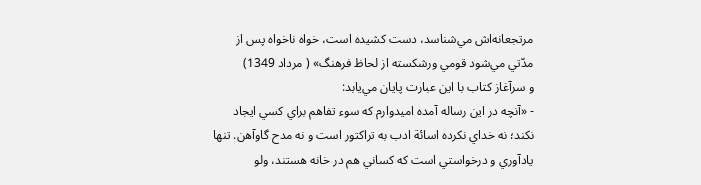مرتجعانه‌اش‌ مي‌شناسد، دست‌ كشيده‌ است‌، خواه‌ ناخواه‌ پس‌ از مدّتي‌ مي‌شود قومي‌ ورشكسته‌ از لحاظ‌ فرهنگ‌» ( مرداد 1349)
و سرآغاز كتاب‌ با اين‌ عبارت‌ پايان‌ مي‌يابد:
- «آنچه‌ در اين‌ رساله‌ آمده‌ اميدوارم‌ كه‌ سوء تفاهم‌ براي‌ كسي‌ ايجاد نكند؛ نه‌ خداي‌ نكرده‌ اسائة‌ ادب‌ به‌ تراكتور است‌ و نه‌ مدح‌ گاوآهن‌. تنها يادآوري‌ و درخواستي‌ است‌ كه‌ كساني‌ هم‌ در خانه‌ هستند، ولو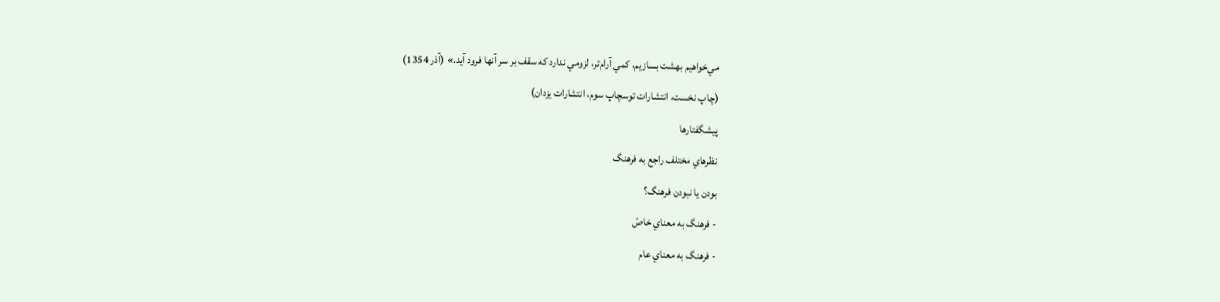مي‌خواهيم‌ بهشت‌ بسازيم‌، كمي‌ آرام‌تر، لزومي‌ ندارد كه‌ سقف‌ بر سر آنها فرود آيد.» (آذر 1354)
(چاپ‌ نخست‌، انتشارات‌ توسچاپ‌ سوم‌، انتشارات‌ يزدان‌)
پيشگفتارها
نظرهاي‌ مختلف‌ راجع‌ به‌ فرهنگ‌
بودن‌ يا نبودن‌ فرهنگ‌؟
- فرهنگ‌ به‌ معناي‌ خاصّ
- فرهنگ‌ به‌ معناي‌ عام‌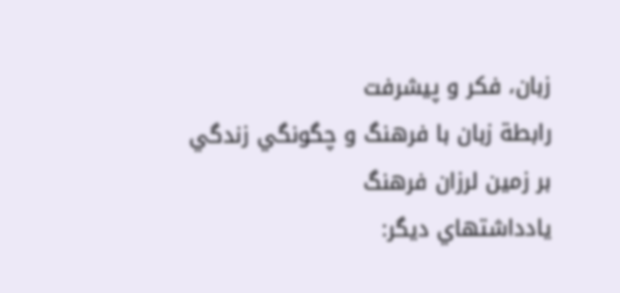زبان‌، فكر و پيشرفت‌
رابطة‌ زبان‌ با فرهنگ‌ و چگونگي‌ زندگي‌
بر زمين‌ لرزان‌ فرهنگ‌
يادداشتهاي‌ ديگر: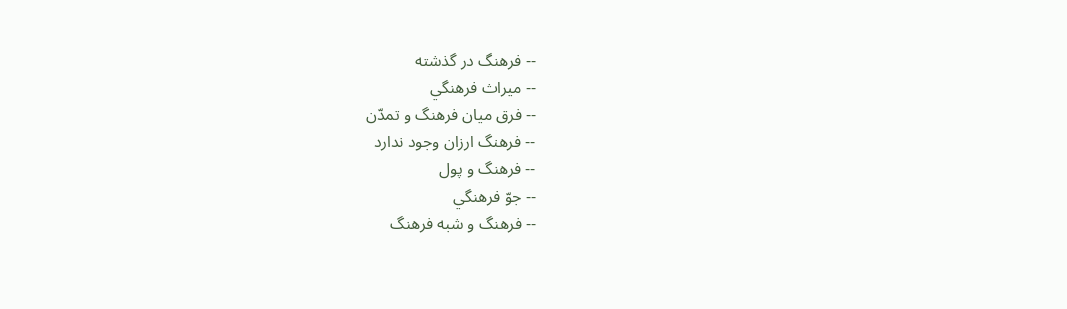-- فرهنگ‌ در گذشته‌
-- ميراث‌ فرهنگي‌
-- فرق‌ ميان‌ فرهنگ‌ و تمدّن‌
-- فرهنگ‌ ارزان‌ وجود ندارد
-- فرهنگ‌ و پول‌
-- جوّ فرهنگي‌
-- فرهنگ‌ و شبه‌ فرهنگ‌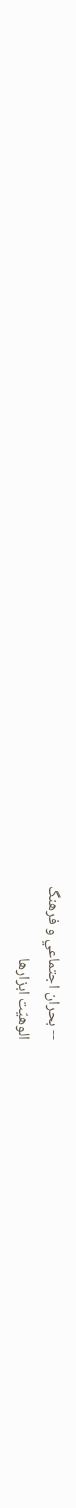-- بحران‌ اجتماعي‌ و فرهنگ‌
الوهيّت‌ ابزارها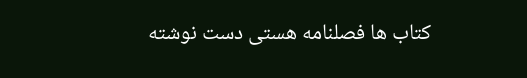کتاب ها فصلنامه هستی دست نوشته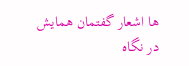ها اشعار گفتمان همایش در نگاه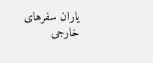یاران سفرهای خارجی